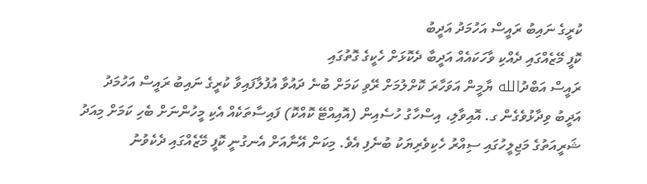ކުރީގެ ނައިބު ރައީސް އަހުމަދު އަދީބު
ކޮފީ މޭޒެއްގައި ދެއްކި ވާހަކައެއް އަދީބާ ދެކޮޅަށް ހެކީގެ ގޮތުގައި
ރައީސް އަބްދުالله ޔާމީން އަވަހާރަ ކޮށްލުމަށް ރޭވި ކަމަށް ބުނެ ދައުވާ އުފުލާފައިވާ ކުރީގެ ނައިބު ރައީސް އަހުމަދު އަދީބު ވިދާޅުވެގެން ގ. އޮއިވާލި، އިސްހާގު ހުސެއިން (އޮއިއްޓޭ ކޮއްކޮ) ފައިސާތަކެއް އެކި މީހުންނަށް ބެހި ކަމަށް މިއަދު ޝަރީއަތުގެ މަޖިލީހުގައި ސިއްރު ހެކިވެރިޔަކު ބުނެފި އެވެ. މިކަން އޭނާއަށް އެނގުނީ ކޮފީ މޭޒެއްގައި ދެކެވުނު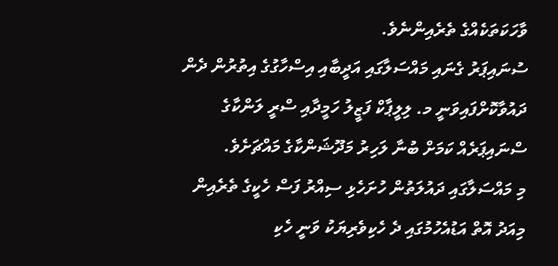ވާހަކަތަކެއްގެ ތެރެއިންނެވެ.
ސުނައިޕަރު ގެނައި މައްސަލާގައި އަދީބާއި އިސްހާގުގެ އިތުރުން ދެން ދައުވާކޮށްފައިވަނީ މ. ލިލީޕާކް ފަޒީލު ހަމީދާއި ސްރީ ލަންކާގެ ސްނައިޕަރެއް ކަމަށް ބުނާ ލަހިރު މަދޫޝަންކާގެ މައްޗަށެވެ.
މި މައްސަލާގައި ދައުލަތުން ހުށަހެޅި ސިއްރު ފަސް ހެކީގެ ތެރެއިން މިއަދު އޮތް އަޑުއެހުމުގައި ދެ ހެކިވެރިޔަކު ވަނީ ހެކި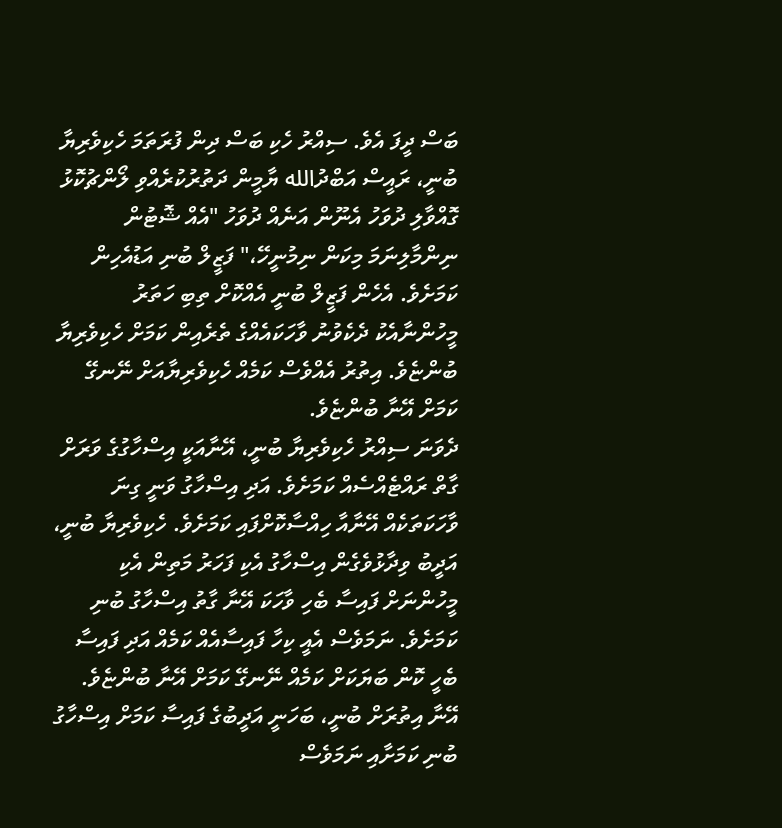ބަސް ދީފަ އެވެ. ސިއްރު ހެކި ބަސް ދިން ފުރަތަމަ ހެކިވެރިޔާ ބުނީ، ރައީސް އަބްދުالله ޔާމީން ދަތުރުކުރެއްވި ލޯންޗުކޮޅު ގޮއްވާލި ދުވަހު އެނޫން އަނެއް ދުވަހު "އެއް ޝޮޓުން ނިންމާލިނަމަ މިކަން ނިމުނީހޭ،" ފަޒީލް ބުނި އަޑުއެހިން ކަމަށެވެ. އެހެން ފަޒީލް ބުނީ އެއްކޮށް ތިބި ހަތަރު މީހުންނާއެކު ދެކެވުނު ވާހަކައެއްގެ ތެރެއިން ކަމަށް ހެކިވެރިޔާ ބުންޏެވެ. އިތުރު އެއްވެސް ކަމެއް ހެކިވެރިޔާއަށް ނޭނގޭ ކަމަށް އޭނާ ބުންޏެވެ.
ދެވަނަ ސިއްރު ހެކިވެރިޔާ ބުނީ، އޭނާއަކީ އިސްހާގުގެ ވަރަށް ގާތް ރައްޓެއްސެއް ކަމަށެވެ. އަދި އިސްހާގު ވަނީ ގިނަ ވާހަކަތަކެއް އޭނާއާ ހިއްސާކޮށްފައި ކަމަށެވެ. ހެކިވެރިޔާ ބުނީ، އަދީބު ވިދާޅުވެގެން އިސްހާގު އެކި ފަހަރު މަތިން އެކި މީހުންނަށް ފައިސާ ބެހި ވާހަކަ އޭނާ ގާތު އިސްހާގު ބުނި ކަމަށެވެ. ނަމަވެސް އެއީ ކިހާ ފައިސާއެއް ކަމެއް އަދި ފައިސާ ބެހީ ކޮން ބަޔަކަށް ކަމެއް ނޭނގޭ ކަމަށް އޭނާ ބުންޏެވެ.
އޭނާ އިތުރަށް ބުނީ، ބަހަނީ އަދީބުގެ ފައިސާ ކަމަށް އިސްހާގު ބުނި ކަމަށާއި ނަމަވެސް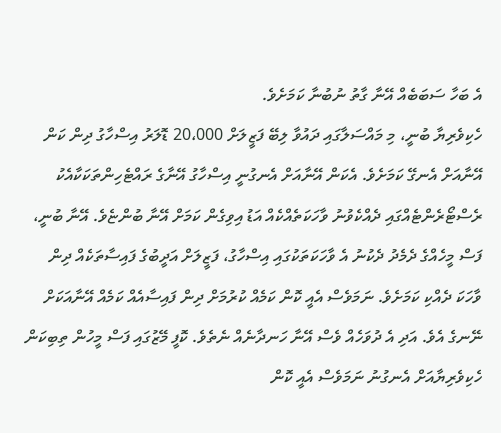އެ ބަހާ ސަބަބެއް އޭނާ ގާތު ނުބުނާ ކަމަށެވެ.
ހެކިވެރިޔާ ބުނީ، މި މައްސަލާގައި ދައުވާ ލިބޭ ފަޒީލަށް 20،000 ޑޮލަރު އިސްހާގު ދިން ކަން އޭނާއަށް އެނގޭ ކަމަށެވެ. އެކަން އޭނާއަށް އެނގުނީ އިސްހާގު އޭނާގެ ރައްޓެހިންތަކަކާއެކު ރެސްޓޯރެންޓެއްގައި ދެއްކެވުނު ވާހަކަތެއްކެއް އަޑު އިވިގެން ކަމަށް އޭނާ ބުންޏެވެ. އޭނާ ބުނީ، ފަސް މީހެއްގެ ދެމެދު ދެކުނު އެ ވާހަކަތަކުގައި އިސްހާގު، ފަޒީލަށް އަދީބުގެ ފައިސާތަކެއް ދިން ވާހަކަ ދެއްކި ކަމަށެވެ. ނަމަވެސް އެއީ ކޮން ކަމެއް ކުރުމަށް ދިން ފައިސާއެއް ކަމެއް އޭނާއަކަށް ނޭނގެ އެވެ. އަދި އެ ދުވަހެއް ވެސް އޭނާ ހަނދާނެއް ނެތެވެ. ކޮފީ މޭޒުގައި ފަސް މީހުން ތިބިކަން ހެކިވެރިޔާއަށް އެނގުނު ނަމަވެސް އެއީ ކޮން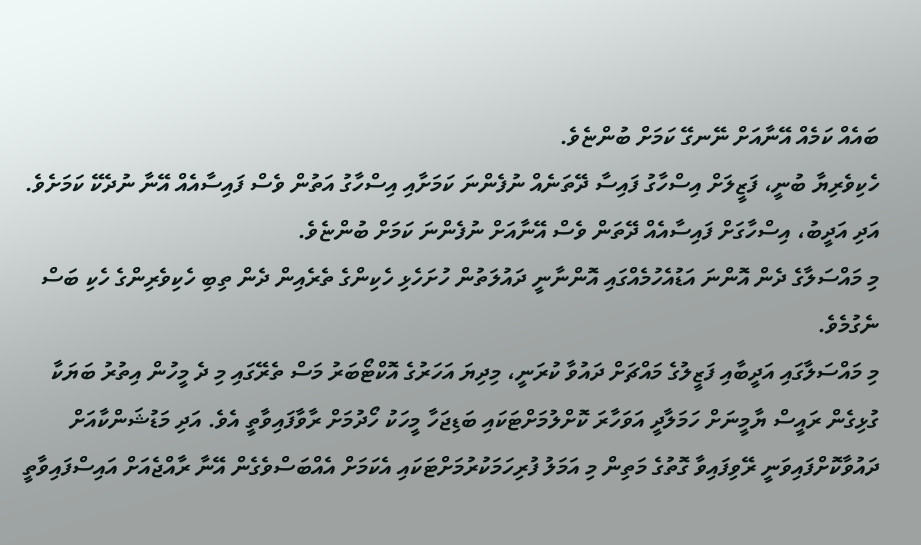ބައެއް ކަމެއް އޭނާއަށް ނޭނގޭ ކަމަށް ބުންޏެވެ.
ހެކިވެރިޔާ ބުނީ، ފަޒީލަށް އިސްހާގު ފައިސާ ދޭތަނެއް ނުފެންނަ ކަމަށާއި އިސްހާގު އަތުން ވެސް ފައިސާއެއް އޭނާ ނުދެކޭ ކަމަށެވެ. އަދި އަދީބު، އިސްހާގަށް ފައިސާއެއް ދޭތަން ވެސް އޭނާއަށް ނުފެންނަ ކަމަށް ބުންޏެވެ.
މި މައްސަލާގެ ދެން އޮންނަ އަޑުއެހުމެއްގައި އޮންނާނީ ދައުލަތުން ހުށަހެޅި ހެކިންގެ ތެރެއިން ދެން ތިބި ހެކިވެރިންގެ ހެކި ބަސް ނެގުމެވެ.
މި މައްސަލާގައި އަދީބާއި ފަޒީލުގެ މައްޗަށް ދައުވާ ކުރަނީ، މިދިޔަ އަހަރުގެ އޮކްޓޯބަރު މަސް ތެރޭގައި މި ދެ މީހުން އިތުރު ބަޔަކާ ގުޅިގެން ރައީސް ޔާމީނަށް ހަމަލާދީ އަވަހާރަ ކޮށްލުމަށްޓަކައި ބަޑިޖަހާ މީހަކު ހޯދުމަށް ރާވާފައިވާތީ އެވެ. އަދި މަޑުޝަންކާއަށް ދައުވާކޮށްފައިވަނީ ރޭވިފައިވާ ގޮތުގެ މަތިން މި އަމަލު ފުރިހަމަކުރުމަށްޓަކައި އެކަމަށް އެއްބަސްވެގެން އޭނާ ރާއްޖެއަށް އައިސްފައިވާތީ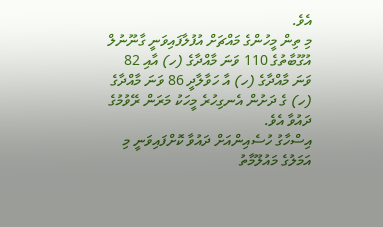އެވެ.
މި ތިން މީހުންގެ މައްޗަށް އުފުލާފައިވަނީ ގާނޫނުލް އުގޫބާތުގެ 110 ވަނަ މާއްދާގެ (ހ) އާއި 82 ވަނަ މާއްދާގެ (ހ) އާ ހަވާލާދީ 86 ވަނަ މާއްދާގެ (ހ) ގެ ދަށުން އެނގިހުރެ މީހަކު މަރަން ރޭވުމުގެ ދައުވާ އެވެ.
އިސްހާގު ހުސެއިންއަށް ދައުވާ ކޮށްފައިވަނީ މި އަމަލުގެ މައުލޫމާތު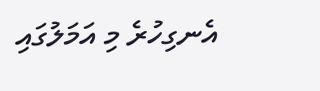އެނގިހުރެ މި އަމަލުގައި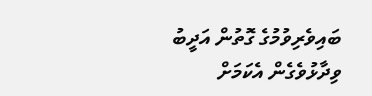ބައިވެރިވުމުގެ ގޮތުން އަދީބު ވިދާޅުވެގެން އެކަމަށް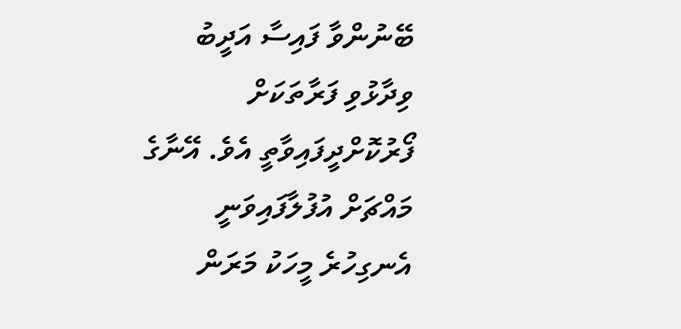ބޭނުންވާ ފައިސާ އަދީބު ވިދާޅުވި ފަރާތަކަށް ފޯރުކޮށްދީފައިވާތީ އެވެ. އޭނާގެ މައްޗަށް އުފުލާފައިވަނީ އެނގިހުރެ މީހަކު މަރަން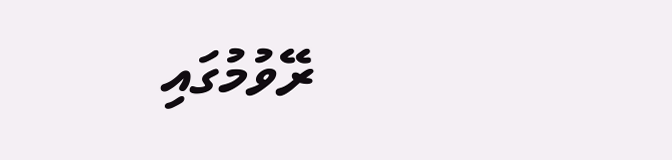ރޭވުމުގައި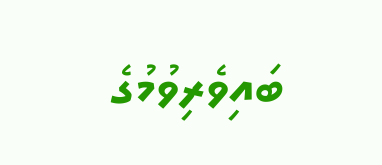ބައިވެރިވުމުގެ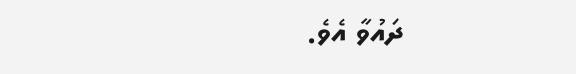ދައުވާ އެވެ.